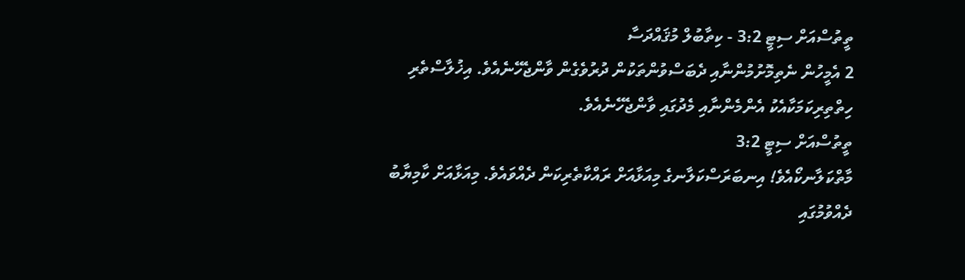ތީތުސްއަށް ސިޓީ 3:2 - ކިތާބުލް މުޤައްދަސާ
2 އެމީހުން ނެތިމޮށުމުންނާއި ދެބަސްވުންތަކުން ދުރުވެގެން ވާންޖެހޭނެއެވެ. އިޚުލާސްތެރި ހިތްތިރިކަމަކާއެކު އެންމެންނާއި މެދުގައި ވާންޖެހޭނެއެވެ.
ތީތުސްއަށް ސިޓީ 3:2
މާތްކަލާނކޯއެވެ! އިނބަރަސްކަލާނގެ މިއަޅާއަށް ރައްކާތެރިކަން ދެއްވައެވެ. މިއަޅާއަށް ކާމިޔާބު ދެއްވުމުގައި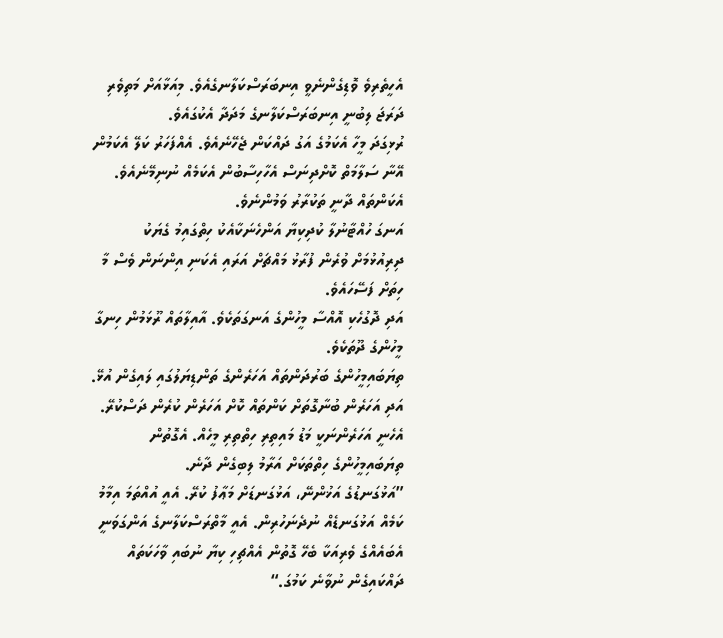އެހީތެރިވެ ވޮޑިގެންނެވީ އިނބަރަސްކަލާނގެއެވެ. މިއަޅާއަށް މަތިވެރި ދަރަޖަ ލިބުނީ އިނބަރަސްކަލާނގެ މަދަދާ އެކުގައެވެ.
ރުޅިގަދަ މީހާ އެކަމުގެ އަގު ދައްކަން ޖެހޭނެއެވެ. އެއްފަހަރު ކަލޭ އެކަމުން އޭނާ ސަލާމަތް ކޮށްދިނަސް އެހާހިސާބުން އެކަމެއް ނުނިމޭނެއެވެ. އެކަންތައް ދާނީ ތަކުރާރު ވަމުންނެވެ.
އަނގަ ހުއްޓާނުލާ ކުދިކިޔާ އަންހެނަކާއެކު ހިތްގައިމު ގެޔަކު ދިރިއުޅުމަށް ވުރެން ފުރާޅު މައްޗަށް އަރައި އެކަނި އިންނަން ވެސް މާ ހިތަށް ފަސޭހައެވެ.
އަދި ދޮގުހެކި އޮއްސާ މީހުންގެ އަނގަތަކެވެ. އާއިލާތައް ރޫޅަމުން ހިނގާ މީހުންގެ ދޫތަކެވެ.
ތިޔަބައިމީހުންގެ ބަރުދަންތައް އަހަރެންގެ ތަންޑިޔަލުގައި ލައިގެން އުޅޭ. އަދި އަހަރެން ބުނާގޮތަށް ކަންތައް ކޮށް އަހަރެން ކުރެން ދަސްކުރޭ. އެހެނީ އަހަރެންނަކީ މަޑު މައިތިރި ހިތްތިރި މީހެއް. އެގޮތުން ތިޔަބައިމީހުންގެ ހިތްތަކަށް އަރާމު ލިބިގެން ދާނެ.
”އަޅުގަނޑުގެ އަޚުންނޭ، އަޅުގަނޑަށް މަޢާފު ކުރޭ. އެއީ އުއްތަމަ އިމާމު ކަމެއް އަޅުގަނޑެއް ނުދެނަހުރިން. އެއީ މާތްރަސްކަލާނގެ އަންގަވަނީ އެބައެއްގެ ވެރިއަކާ ބެހޭ ގޮތުން އެއްޗިހި ކިޔާ ނުބައި ވާހަކަތައް ދައްކައިގެން ނުވާނެ ކަމުގަ.“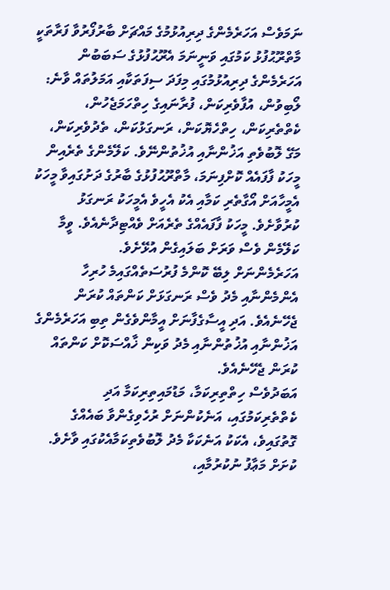ނަމަވެސް އަހަރެމެންގެ ދިރިއުޅުމުގެ މައްޗަށް ބާރުފޯރުވާ ފަރާތަކީ މާތްރޫޙުފުޅު ކަމުގައި ވަނީނަމަ އެރޫޙުފުޅުގެ ސަބަބުން އަހަރެމެންގެ ދިރިއުޅުމުގައި މިފަދަ ސިފަތަކާއި އަމަލުތައް ވާނެ: ލޯބިވުން، އުފާވެރިކަން، ފުރާނައިގެ ހިތްހަމަޖެހުން، ކެތްތެރިކަން، ހިތްހެޔޮކަން، ރަނގަޅުކަން، ތެދުވެރިކަން،
މަގޭ ލޮބުވެތި އަޚުންނާއި އުޚުތުންނޭވެ. ކަލޭމެންގެ ތެރެއިން މީހަކު ފާފައެއް ކޮށްފިނަމަ، މާތްރޫޙުފުޅުގެ ބާރުގެ ދަށުގައިވާ މީހަކު އެމީހާއަށް އޯގާތެރި ކަމާއި އެކު އެހީވެ އެމީހަކު ރަނގަޅު ކުރުވާށެވެ. މީހަކު ފާފައެއްގެ ތެރެއަށް ވެއްޓިދާނެއެވެ. ވީމާ ކަލޭމެން ވެސް ވަރަށް ބަލައިގެން އުޅޭށެވެ.
އަހަރެމެންނަށް ލިބޭ ކޮންމެ ފުރުސަތެއްގައިމެ ހުރިހާ އެންމެންނާއި މެދު ވެސް ރަނގަޅަށް ކަންތައް ކުރަން ޖެހޭނެއެވެ. އަދި އީސާގެފާނަށް އީމާންވެގެން ތިބި އަހަރެމެންގެ އަޚުންނާއި އުޚުތުންނާއި މެދު ވަކިން ޚާއްސަކޮށް ކަންތައް ކުރަން ޖެހޭނެއެވެ.
އަބަދުވެސް ހިތްތިރިކަމާ، މަޑުމައިތިރިކަމާ އަދި ކެތްތެރިކަމުގައި، އަނެކުންނަށް ރުހެވިގެންވާ ބައެއްގެ ގޮތުގައިވެ، އެކަކު އަނެކަކާ މެދު ލޮބުވެތިކަމާއެކުގައި ވާށެވެ.
ކުށަށް މަޢާފު ނުކުރުމާއި،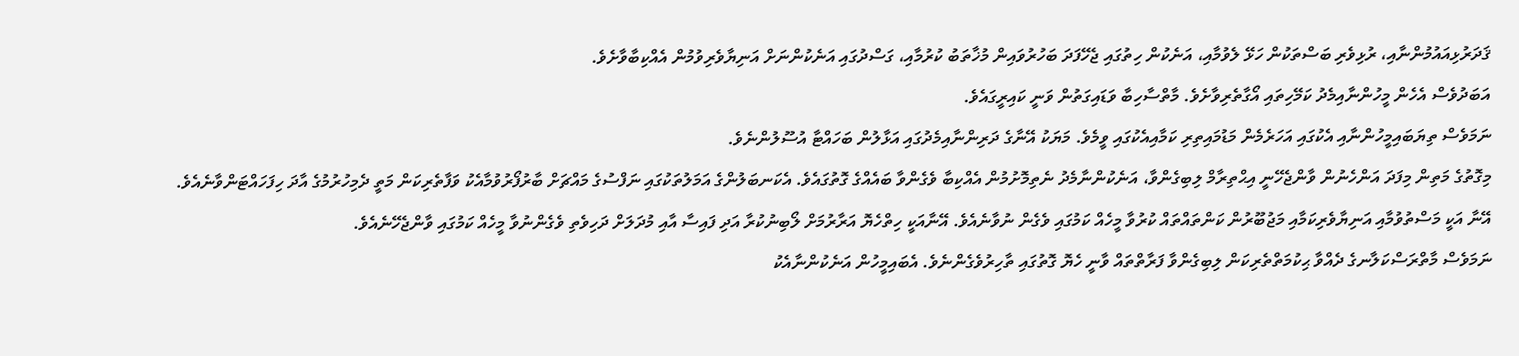ޤަދަރުޅިއައުމުންނާއި، ރުޅިވެރި ބަސްތަކުން ހަޅޭ ލެވުމާއި، އަނެކުން ހިތުގައި ޖެހޭފަދަ ބަހުރުވައިން މުޚާތަބު ކުރުމާއި، ގަސްދުގައި އަނެކުންނަށް އަނިޔާވެރިވުމުން އެއްކިބާވާށެވެ.
އަބަދުވެސް އެހެން މީހުންނާއިމެދު ކަމޭހިތައި އޯގާތެރިވާށެވެ. މާތްސާހިބާ ވަޑައިގަތުން ވަނީ ކައިރީގައެވެ.
ނަމަވެސް ތިޔަބައިމީހުންނާއި އެކުގައި އަހަރެމެން މަޑުމައިތިރި ކަމާއިއެކުގައި ވީމެވެ. މަޔަކު އޭނާގެ ދަރިންނާއިމެދުގައި އަޅާލުން ބަހައްޓާ އުސޫލުންނެވެ.
މިގޮތުގެ މަތިން މިފަދަ އަންހެނުން ވާންޖެހޭނީ އިޙްތިރާމް ލިބިގެންވާ، އަނެކުންނާމެދު ނެތިމޮށުމުން އެއްކިބާ ވެގެންވާ ބައެއްގެ ގޮތުގައެވެ. އެކަނބަލުންގެ އަމަލުތަކުގައި ނަފްސުގެ މައްޗަށް ބާރުފޯރުވުމާއެކު ވަފާތެރިކަން މަތީ ދެމިހުރުމުގެ އާދަ ހިފަހައްޓަންވާނެއެވެ.
އޭނާ އަކީ މަސްތުވުމާއި އަނިޔާވެރިކަމާއި މަޖުބޫރުން ކަންތައްތައް ކުރުވާ މީހެއް ކަމުގައި ވެގެން ނުވާނެއެވެ. އޭނާއަކީ ހިތްހެޔޮ އަރާރުމަށް ލޯބިނުކުރާ އަދި ފައިސާ އާއި މުދަލަށް ދަހިވެތި ވެގެންނުވާ މީހެއް ކަމުގައި ވާންޖެހޭނެއެވެ.
ނަމަވެސް މާތްރަސްކަލާނގެ ދެއްވާ ޙިކުމަތްތެރިކަން ލިބިގެންވާ ފަރާތްތައް ވާނީ ހެޔޮ ގޮތުގައި ތާހިރުވެގެންނެވެ. އެބައިމީހުން އަނެކުންނާއެކު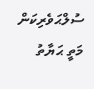ސުލްޙަވެރިކަން މަތީ ޙަޔާތު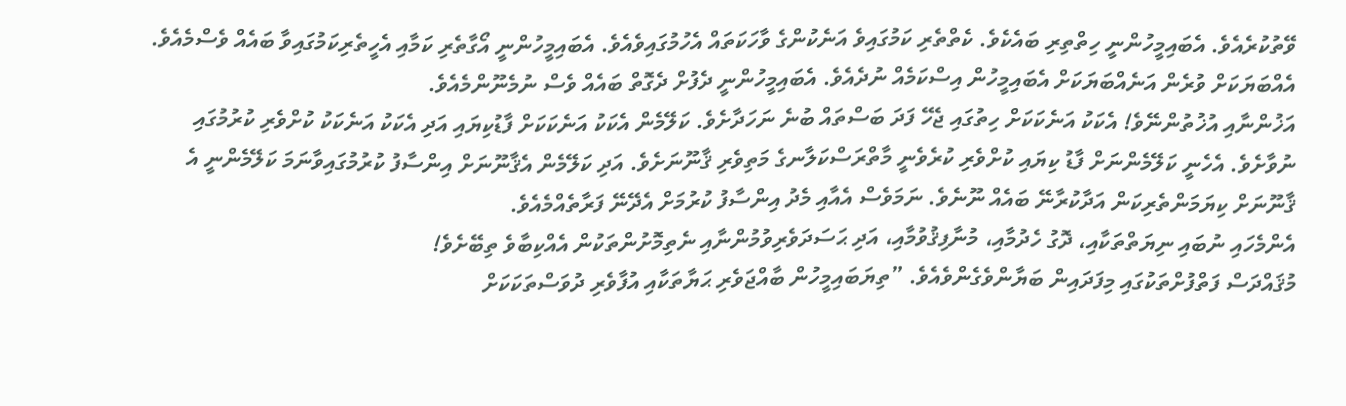ވޭތުކުރެއެވެ. އެބައިމީހުންނީ ހިތްތިރި ބައެކެވެ. ކެތްތެރި ކަމުގައިވެ އަނެކުންގެ ވާހަކަތައް އެހުމުގައިވެއެވެ. އެބައިމީހުންނީ އޯގާތެރި ކަމާއި އެހީތެރިކަމުގައިވާ ބައެއް ވެސްމެއެވެ. އެއްބަޔަކަށް ވުރެން އަނެއްބަޔަކަށް އެބައިމީހުން އިސްކަމެއް ނުދެއެވެ. އެބައިމީހުންނީ ދެފުށް ދެގޮތް ބައެއް ވެސް ނުމެނޫންމެއެވެ.
އަޚުންނާއި އުޚުތުންނޭވެ! އެކަކު އަނެކަކަށް ހިތުގައި ޖެހޭ ފަދަ ބަސްތައް ބުނެ ނަހަދާށެވެ. ކަލޭމެން އެކަކު އަނެކަކަށް ފާޑުކިޔައި އަދި އެކަކު އަނެކަކު ކުށްވެރި ކުރުމުގައި ނުވާށެވެ. އެހެނީ ކަލޭމެންނަށް ފާޑު ކިޔައި ކުށްވެރި ކުރެވެނީ މާތްރަސްކަލާނގެ މަތިވެރި ޤާނޫނަށެވެ. އަދި ކަލޭމެން އެޤާނޫނަށް އިންސާފު ކުރުމުގައިވާނަމަ ކަލޭމެންނީ އެ ޤާނޫނަށް ކިޔަމަންތެރިކަން އަދާކުރާނޭ ބައެއް ނޫނެވެ. ނަމަވެސް އެއާއި މެދު އިންސާފު ކުރުމަށް އެދޭނޭ ފަރާތެއްމެއެވެ.
އެންމެހައި ނުބައި ނިޔަތްތަކާއި، ދޮގު ހެދުމާއި، މުނާފިޤުވުމާއި، އަދި ޙަސަދަވެރިވުމުންނާއި ނެތިމޮށުންތަކުން އެއްކިބާވެ ތިބޭށެވެ!
މުޤައްދަސް ފަތްފުށްތަކުގައި މިފަދައިން ބަޔާންވެގެންވެއެވެ. ”ތިޔަބައިމީހުން ބާއްޖަވެރި ޙަޔާތަކާއި އުފާވެރި ދުވަސްތަކަކަށް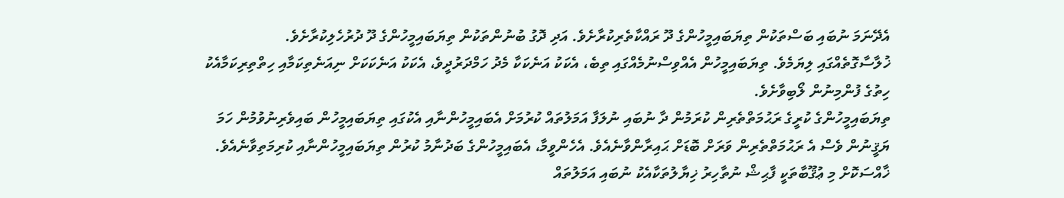އެދޭނަމަ ނުބައި ބަސްތަކުން ތިޔަބައިމީހުންގެ ދޫ ރައްކާތެރިކުރާށެވެ. އަދި ދޮގު ބުނުންތަކުން ތިޔަބައިމީހުންގެ ދޫ ދުރުހެލިކުރާށެވެ.
ޚުލާސާގޮތެއްގައި ލިޔަމެވެ. ތިޔަބައިމީހުން އެއްވިސްނުމެއްގައި ތިބެ، އެކަކު އަނެކަކާ މެދު ހަމްދަރުދީވެ، އެކަކު އަނެކަކަށް ނިއަނެތިކަމާއި ހިތްތިރިކަމާއެކު ހިތުގެ ފުންމިނުން ލޯބިވާށެވެ.
ތިޔަބައިމީހުންގެ ކުރީގެ ރަޙުމަތްތެރިން ކުރަމުން ދާ ނުބައި ނުލަފާ އަމަލުތައް ކުރުމަށް އެބައިމީހުންނާއި އެކުގައި ތިޔަބައިމީހުން ބައިވެރިނުވުމުން ހަމަ ޔަޤީނުން ވެސް އެ ރަޙުމަތްތެރިން ވަރަށް ބޮޑަށް ޙައިރާންވާނެއެވެ. އެހެންވީމާ، އެބައިމީހުންގެ ބަދުނާމު ކުރުން ތިޔަބައިމީހުންނާއި ކުރިމަތިވާނެއެވެ.
ޚާއްސަކޮށް މި ޢުޤޫބާތަކީ ފާޙިޝް ނުތާހިރު ޚިޔާލުތަކާއެކު ނުބައި އަމަލުތައް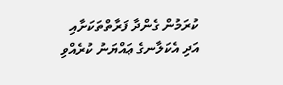ކުރަމުން ގެންދާ ފަރާތްތަކަށާއި އަދި އެކަލާނގެ ޢައްޔަނު ކުރެއްވި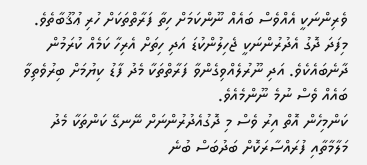ވެރިންނަކީ އެއްވެސް ބައެއް ނޫންކަމަށް ހިތާ ފަރާތްތަކަށް ހުރި ޢުޤޫބާތެވެ. މިފަދަ ދޮގު އެދުރުންނަކީ ޖެހިލުންކުޑަ އަދި ހިތަށް އެރިހާ ކަމެއް ކުރަމުން ދާނެބައެކެވެ. އަދި ނޫރުލެއްވިގެންވާ ފަރާތްތަކާ މެދު ފާޑު ކިޔުމަށް ބިރުވެތިވާ ބައެއް ވެސް ނުމެ ނޫންމެއެވެ.
ކަންމިހެން އޮތް އިރު ވެސް މި ދޮގުއެދުރުންނަށް ނޭނގޭ ކަންތަކާ މެދު މަލާމާތާއި ފުރައްސާރަކޮށް ބަދުބަސް ބުނެ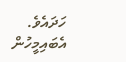ހަދައެވެ. އެބައިމީހުން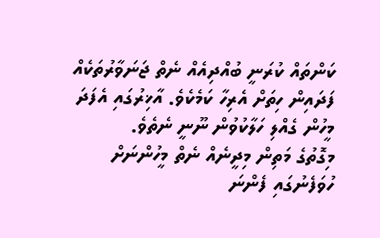ކަންތައް ކުރަނީ ބުއްދިއެއް ނެތް ޖަނަވާރުތަކެއް ފަދައިން ހިތަށް އެރިހާ ކަމެކެވެ. އާޚިރުގައި އެފަދަ މީހުން ގެއްލި ހަލާކުވުން ނޫނީ ނެތެވެ.
މިގޮތުގެ މަތިން މިދީނެއް ނެތް މީހުންނަށް ހުވަފެނުގައި ފެންނަ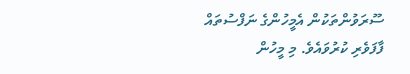ސޫރަވުންތަކުން އެމީހުންގެ ނަފްސުތައް ފާފަވެރި ކުރުވައެވެ. މި މީހުން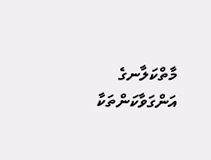މާތްކަލާނގެ އަންގަވާކަންތަކާ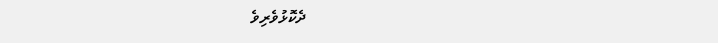ދެކޮޅުވެރިވެ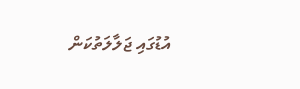އުޑުގައި ޖަލާލަތުކަން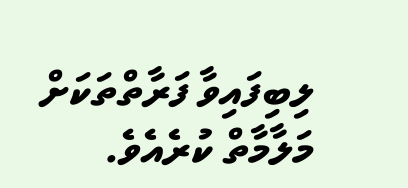ލިބިފައިވާ ފަރާތްތަކަށް މަލާމާތް ކުރެއެވެ.